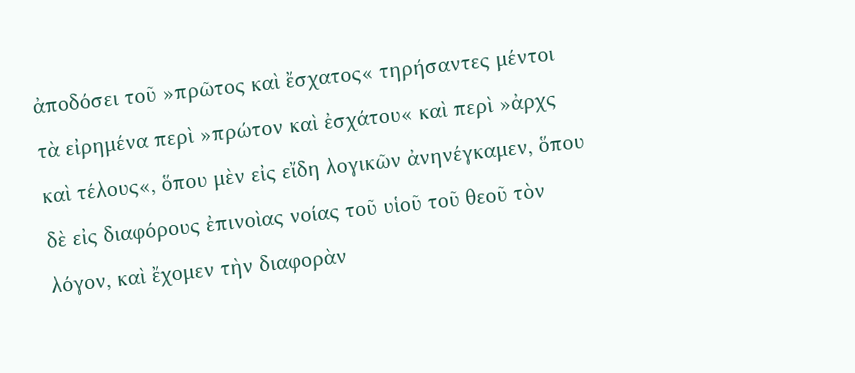ἀποδόσει τοῦ »πρῶτος καὶ ἔσχατος« τηρήσαντες μέντοι τὰ εἰρημένα περὶ »πρώτον καὶ ἐσχάτου« καὶ περὶ »ἀρχς καὶ τέλους«, ὅπου μὲν εἰς εἴδη λογικῶν ἀνηνέγκαμεν, ὅπου δὲ εἰς διαφόρους ἐπινοὶας νοίας τοῦ υἱοῦ τοῦ θεοῦ τὸν λόγον, καὶ ἔχομεν τὴν διαφορὰν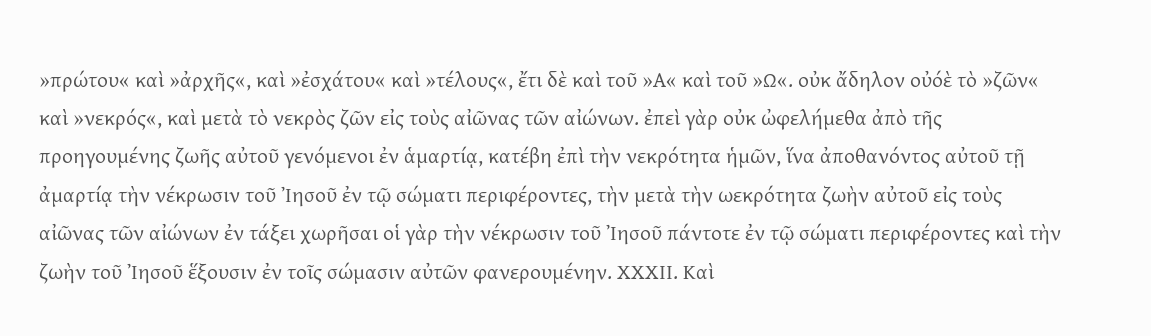»πρώτου« καὶ »ἀρχῆς«, καὶ »ἐσχάτου« καὶ »τέλους«, ἔτι δὲ καὶ τοῦ »Α« καὶ τοῦ »Ω«. οὐκ ἄδηλον οὐόὲ τὸ »ζῶν« καὶ »νεκρός«, καὶ μετὰ τὸ νεκρὸς ζῶν εἰς τοὺς αἰῶνας τῶν αἰώνων. ἐπεὶ γὰρ οὐκ ὠφελήμεθα ἀπὸ τῆς προηγουμένης ζωῆς αὐτοῦ γενόμενοι ἐν ἁμαρτίᾳ, κατέβη ἐπὶ τὴν νεκρότητα ἡμῶν, ἵνα ἀποθανόντος αὐτοῦ τῇ ἀμαρτίᾳ τὴν νέκρωσιν τοῦ Ἰησοῦ ἐν τῷ σώματι περιφέροντες, τὴν μετὰ τὴν ωεκρότητα ζωὴν αὐτοῦ εἰς τοὺς αἰῶνας τῶν αἰώνων ἐν τάξει χωρῆσαι οἱ γὰρ τὴν νέκρωσιν τοῦ Ἰησοῦ πάντοτε ἐν τῷ σώματι περιφέροντες καὶ τὴν ζωὴν τοῦ Ἰησοῦ ἕξουσιν ἐν τοῖς σώμασιν αὐτῶν φανερουμένην. ΧΧΧΙΙ. Καὶ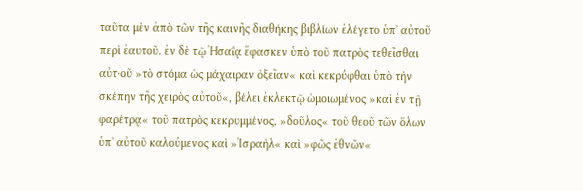ταῦτα μὲν ἀπὸ τῶν τῆς καινῆς διαθήκης βιβλίων ἐλέγετο ὑπ᾿ αὐτοῦ περὶ ἐαυτοῦ. ἐν δὲ τῷ Ἡσαΐᾳ ἔφασκεν ὑπὸ τοῦ πατρὸς τεθεῖσθαι αὐτ·οῦ »τὸ στόμα ὡς μάχαιραν ὀξεῖαν« καὶ κεκρύφθαι ὑπὸ τὴν σκέπην τῆς χειρὸς αὐτοῦ«, βέλει ἐκλεκτῷ ὡμοιωμένος »καὶ ἐν τῇ φαρέτρᾳ« τοῦ πατρὸς κεκρυμμένος, »δοῦλος« τοῦ θεοῦ τῶν ὅλων ὑπ᾿ αὐτοῦ καλούμενος καὶ »Ἰσραὴλ« καὶ »φῶς ἐθνῶν«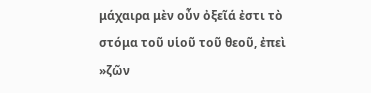μάχαιρα μὲν οὖν ὀξεῖά ἐστι τὸ στόμα τοῦ υἱοῦ τοῦ θεοῦ, ἐπεὶ »ζῶν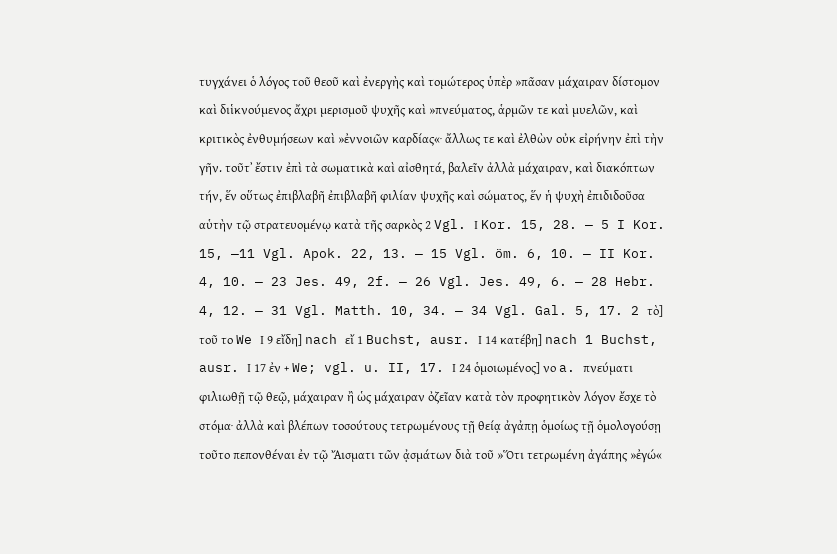τυγχάνει ὁ λόγος τοῦ θεοῦ καὶ ἐνεργὴς καὶ τομώτερος ὑπὲρ »πᾶσαν μάχαιραν δίστομον καὶ διἱκνούμενος ἄχρι μερισμοῦ ψυχῆς καὶ »πνεύματος, ἁρμῶν τε καὶ μυελῶν, καὶ κριτικὸς ἐνθυμήσεων καὶ »ἐννοιῶν καρδίας«· ἄλλως τε καὶ ἐλθὼν οὐκ εἰρήνην ἐπὶ τὴν γῆν. τοῦτ᾿ ἔστιν ἐπὶ τὰ σωματικὰ καὶ αἰσθητά, βαλεῖν ἀλλὰ μάχαιραν, καὶ διακόπτων τήν, ἕν οὕτως ἐπιβλαβῆ ἐπιβλαβῆ φιλίαν ψυχῆς καὶ σώματος, ἕν ἡ ψυχὴ ἐπιδιδοῦσα αὑτὴν τῷ στρατευομένῳ κατὰ τῆς σαρκὸς 2 Vgl. Ι Kor. 15, 28. — 5 I Kor. 15, —11 Vgl. Apok. 22, 13. — 15 Vgl. öm. 6, 10. — II Kor. 4, 10. — 23 Jes. 49, 2f. — 26 Vgl. Jes. 49, 6. — 28 Hebr. 4, 12. — 31 Vgl. Matth. 10, 34. — 34 Vgl. Gal. 5, 17. 2 τὸ] τοῦ το We Ι 9 εἴδη] nach εἴ 1 Buchst, ausr. Ι 14 κατέβη] nach 1 Buchst, ausr. Ι 17 ἐν + We; vgl. u. II, 17. Ι 24 ὁμοιωμένος] νο a. πνεύματι φιλιωθῇ τῷ θεῷ, μάχαιραν ἢ ὡς μάχαιραν ὀζεῖαν κατὰ τὸν προφητικὸν λόγον ἔσχε τὸ στόμα· ἀλλὰ καὶ βλέπων τοσούτους τετρωμένους τῇ θείᾳ ἀγἀπῃ ὁμοίως τῇ ὁμολογούσῃ τοῦτο πεπονθέναι ἐν τῷ Ἄισματι τῶν ᾀσμάτων διὰ τοῦ »Ὅτι τετρωμένη ἀγάπης »ἐγώ«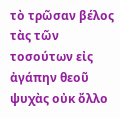τὸ τρῶσαν βέλος τὰς τῶν τοσούτων εἰς ἀγάπην θεοῦ ψυχὰς οὐκ ὄλλο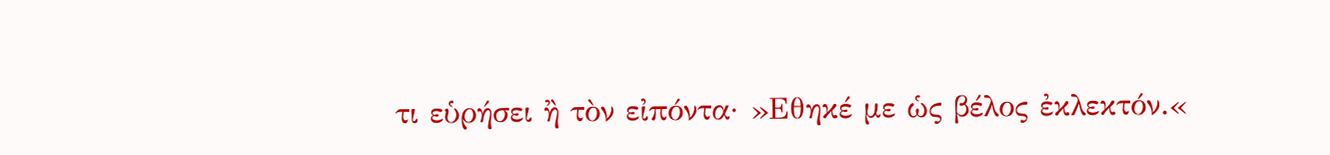τι εὑρήσει ἢ τὸν εἰπόντα· »Εθηκέ με ὡς βέλος ἐκλεκτόν.«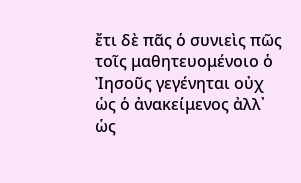ἔτι δὲ πᾶς ὁ συνιεὶς πῶς τοῖς μαθητευομένοιο ὁ Ἰησοῦς γεγένηται οὐχ ὡς ὁ ἀνακείμενος ἀλλ᾿ ὡς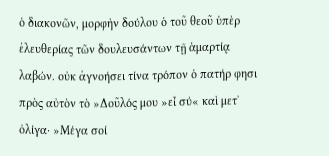ὁ διακονῶν, μορφὴν δούλου ὁ τοῦ θεοῦ ὑπὲρ ἐλευθερίας τῶν δουλευσάντων τῇ ἁμαρτίᾳ λαβών. οὐκ ἀγνοήσει τίνα τρόπον ὁ πατήρ φησι πρὸς αὐτὸν τὸ »Δοῦλός μου »εἶ σύ« καὶ μετ᾿ ὀλίγα· »Μέγα σοί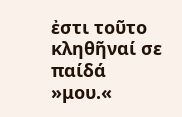ἐστι τοῦτο κληθῆναί σε παίδά »μου.«